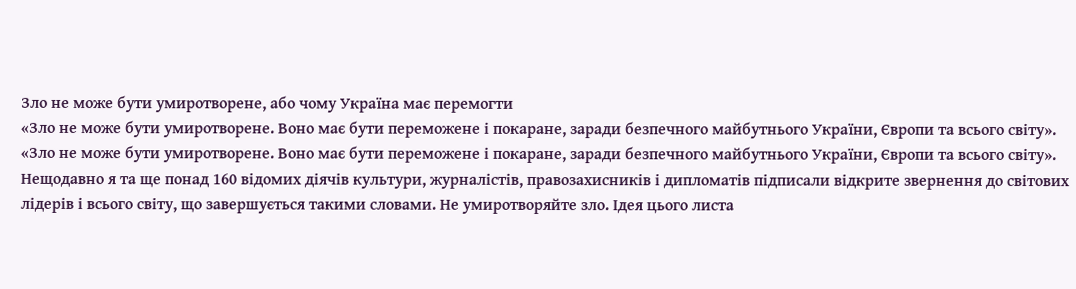Зло не може бути умиротворене, або чому Україна має перемогти
«Зло не може бути умиротворене. Воно має бути переможене і покаране, заради безпечного майбутнього України, Європи та всього світу».
«Зло не може бути умиротворене. Воно має бути переможене і покаране, заради безпечного майбутнього України, Європи та всього світу».
Нещодавно я та ще понад 160 відомих діячів культури, журналістів, правозахисників і дипломатів підписали відкрите звернення до світових лідерів і всього світу, що завершується такими словами. Не умиротворяйте зло. Ідея цього листа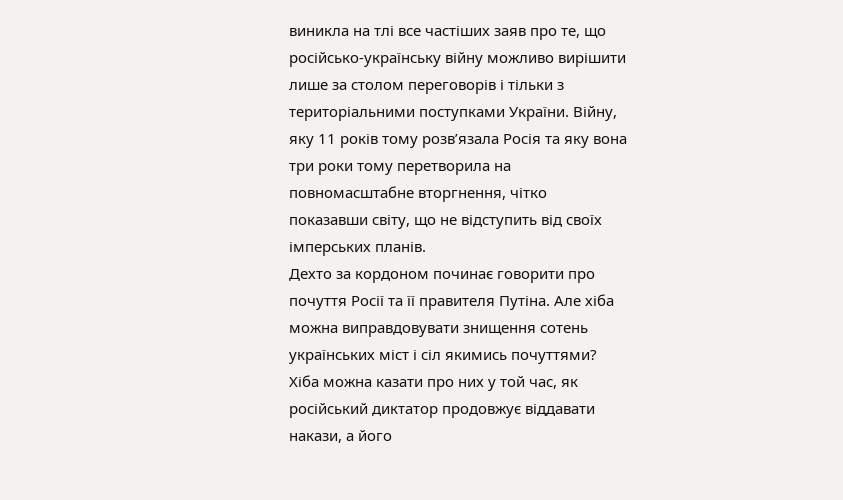виникла на тлі все частіших заяв про те, що російсько-українську війну можливо вирішити лише за столом переговорів і тільки з територіальними поступками України. Війну, яку 11 років тому розв’язала Росія та яку вона три роки тому перетворила на повномасштабне вторгнення, чітко показавши світу, що не відступить від своїх імперських планів.
Дехто за кордоном починає говорити про почуття Росії та її правителя Путіна. Але хіба можна виправдовувати знищення сотень українських міст і сіл якимись почуттями? Хіба можна казати про них у той час, як російський диктатор продовжує віддавати накази, а його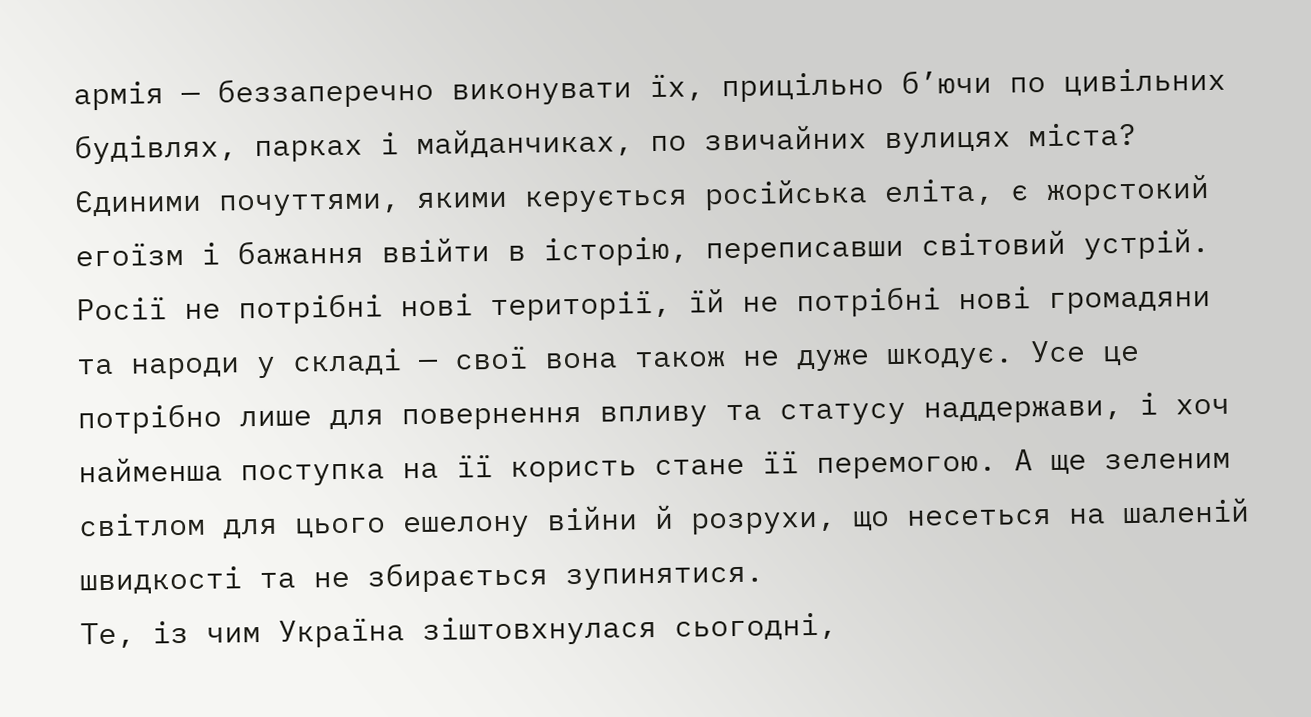армія — беззаперечно виконувати їх, прицільно б’ючи по цивільних будівлях, парках і майданчиках, по звичайних вулицях міста?
Єдиними почуттями, якими керується російська еліта, є жорстокий егоїзм і бажання ввійти в історію, переписавши світовий устрій. Росії не потрібні нові території, їй не потрібні нові громадяни та народи у складі — свої вона також не дуже шкодує. Усе це потрібно лише для повернення впливу та статусу наддержави, і хоч найменша поступка на її користь стане її перемогою. А ще зеленим світлом для цього ешелону війни й розрухи, що несеться на шаленій швидкості та не збирається зупинятися.
Те, із чим Україна зіштовхнулася сьогодні,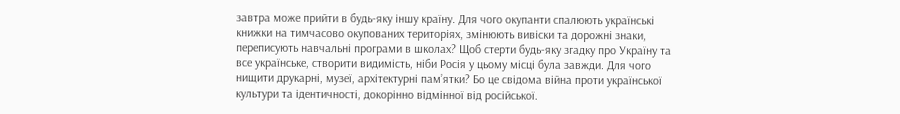завтра може прийти в будь-яку іншу країну. Для чого окупанти спалюють українські книжки на тимчасово окупованих територіях, змінюють вивіски та дорожні знаки, переписують навчальні програми в школах? Щоб стерти будь-яку згадку про Україну та все українське, створити видимість, ніби Росія у цьому місці була завжди. Для чого нищити друкарні, музеї, архітектурні пам’ятки? Бо це свідома війна проти української культури та ідентичності, докорінно відмінної від російської.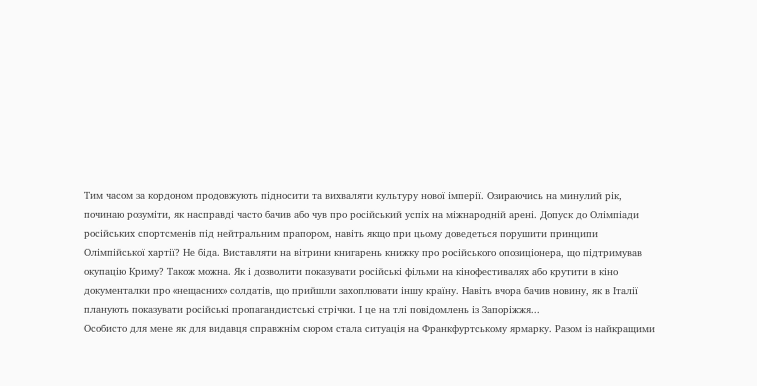Тим часом за кордоном продовжують підносити та вихваляти культуру нової імперії. Озираючись на минулий рік, починаю розуміти, як насправді часто бачив або чув про російський успіх на міжнародній арені. Допуск до Олімпіади російських спортсменів під нейтральним прапором, навіть якщо при цьому доведеться порушити принципи Олімпійської хартії? Не біда. Виставляти на вітрини книгарень книжку про російського опозиціонера, що підтримував окупацію Криму? Також можна. Як і дозволити показувати російські фільми на кінофестивалях або крутити в кіно документалки про «нещасних» солдатів, що прийшли захоплювати іншу країну. Навіть вчора бачив новину, як в Італії планують показувати російські пропагандистські стрічки. І це на тлі повідомлень із Запоріжжя...
Особисто для мене як для видавця справжнім сюром стала ситуація на Франкфуртському ярмарку. Разом із найкращими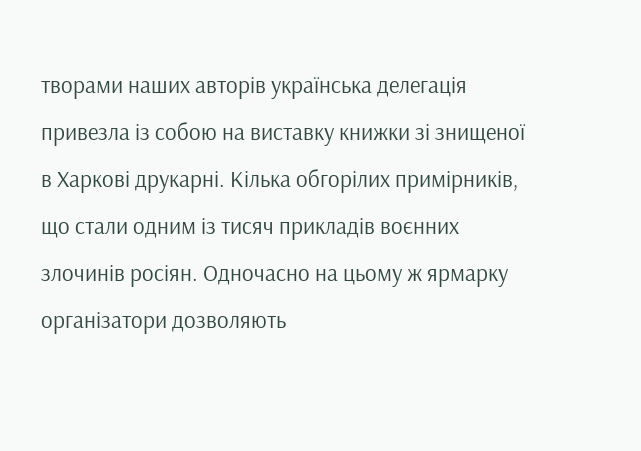творами наших авторів українська делегація привезла із собою на виставку книжки зі знищеної в Харкові друкарні. Кілька обгорілих примірників, що стали одним із тисяч прикладів воєнних злочинів росіян. Одночасно на цьому ж ярмарку організатори дозволяють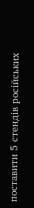поставити 5 стендів російських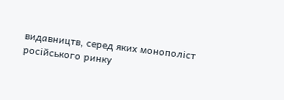видавництв, серед яких монополіст російського ринку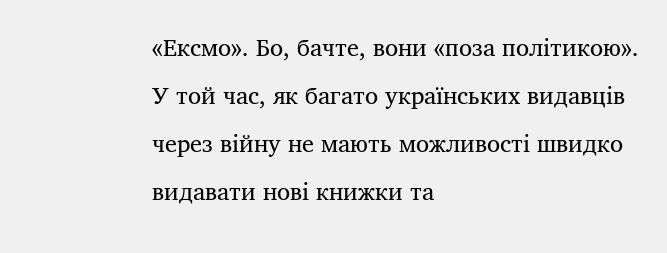«Ексмо». Бо, бачте, вони «поза політикою».
У той час, як багато українських видавців через війну не мають можливості швидко видавати нові книжки та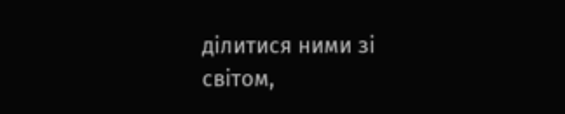ділитися ними зі світом,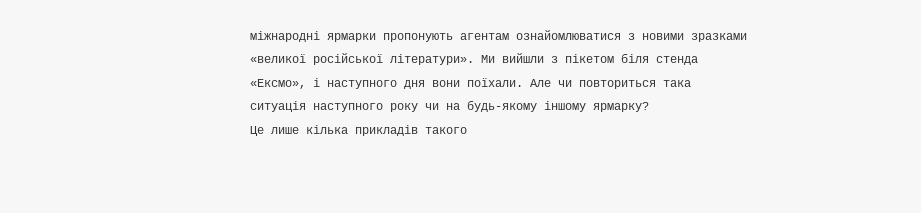міжнародні ярмарки пропонують агентам ознайомлюватися з новими зразками «великої російської літератури». Ми вийшли з пікетом біля стенда «Ексмо», і наступного дня вони поїхали. Але чи повториться така ситуація наступного року чи на будь-якому іншому ярмарку?
Це лише кілька прикладів такого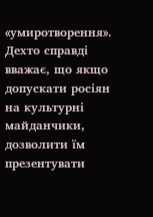«умиротворення». Дехто справді вважає, що якщо допускати росіян на культурні майданчики, дозволити їм презентувати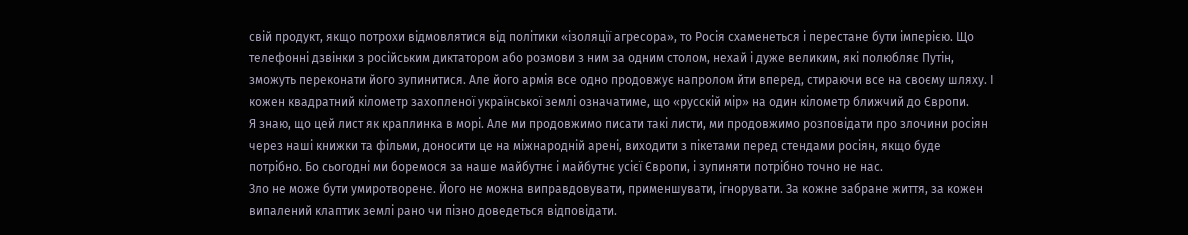свій продукт, якщо потрохи відмовлятися від політики «ізоляції агресора», то Росія схаменеться і перестане бути імперією. Що телефонні дзвінки з російським диктатором або розмови з ним за одним столом, нехай і дуже великим, які полюбляє Путін, зможуть переконати його зупинитися. Але його армія все одно продовжує напролом йти вперед, стираючи все на своєму шляху. І кожен квадратний кілометр захопленої української землі означатиме, що «русскій мір» на один кілометр ближчий до Європи.
Я знаю, що цей лист як краплинка в морі. Але ми продовжимо писати такі листи, ми продовжимо розповідати про злочини росіян через наші книжки та фільми, доносити це на міжнародній арені, виходити з пікетами перед стендами росіян, якщо буде потрібно. Бо сьогодні ми боремося за наше майбутнє і майбутнє усієї Європи, і зупиняти потрібно точно не нас.
Зло не може бути умиротворене. Його не можна виправдовувати, применшувати, ігнорувати. За кожне забране життя, за кожен випалений клаптик землі рано чи пізно доведеться відповідати.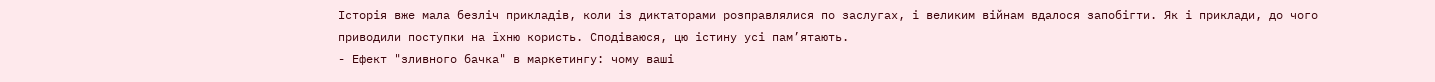Історія вже мала безліч прикладів, коли із диктаторами розправлялися по заслугах, і великим війнам вдалося запобігти. Як і приклади, до чого приводили поступки на їхню користь. Сподіваюся, цю істину усі пам’ятають.
- Ефект "зливного бачка" в маркетингу: чому ваші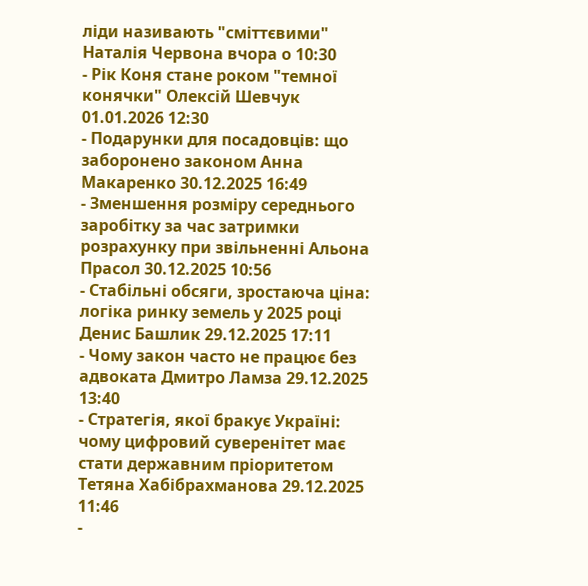ліди називають "сміттєвими" Наталія Червона вчора о 10:30
- Рік Коня стане роком "темної конячки" Олексій Шевчук 01.01.2026 12:30
- Подарунки для посадовців: що заборонено законом Анна Макаренко 30.12.2025 16:49
- Зменшення розміру середнього заробітку за час затримки розрахунку при звільненні Альона Прасол 30.12.2025 10:56
- Стабільні обсяги, зростаюча ціна: логіка ринку земель у 2025 році Денис Башлик 29.12.2025 17:11
- Чому закон часто не працює без адвоката Дмитро Ламза 29.12.2025 13:40
- Стратегія, якої бракує Україні: чому цифровий суверенітет має стати державним пріоритетом Тетяна Хабібрахманова 29.12.2025 11:46
-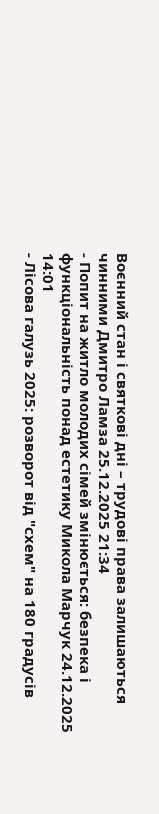Воєнний стан і святкові дні – трудові права залишаються чинними Дмитро Ламза 25.12.2025 21:34
- Попит на житло молодих сімей змінюється: безпека і функціональність понад естетику Микола Марчук 24.12.2025 14:01
- Лісова галузь 2025: розворот від "схем" на 180 градусів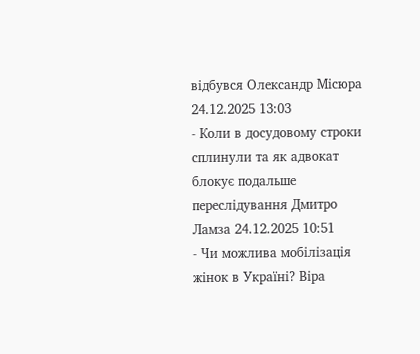відбувся Олександр Місюра 24.12.2025 13:03
- Коли в досудовому строки сплинули та як адвокат блокує подальше переслідування Дмитро Ламза 24.12.2025 10:51
- Чи можлива мобілізація жінок в Україні? Віра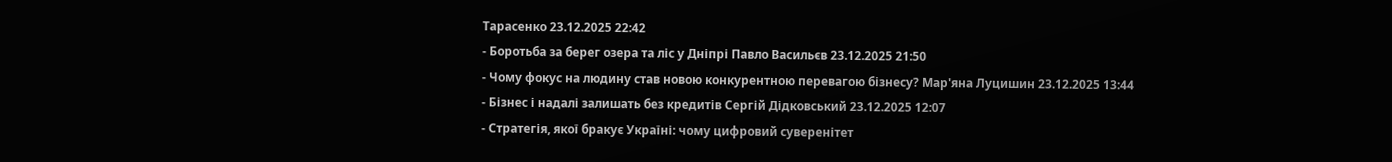Тарасенко 23.12.2025 22:42
- Боротьба за берег озера та ліс у Дніпрі Павло Васильєв 23.12.2025 21:50
- Чому фокус на людину став новою конкурентною перевагою бізнесу? Мар'яна Луцишин 23.12.2025 13:44
- Бізнес і надалі залишать без кредитів Сергій Дідковський 23.12.2025 12:07
- Стратегія, якої бракує Україні: чому цифровий суверенітет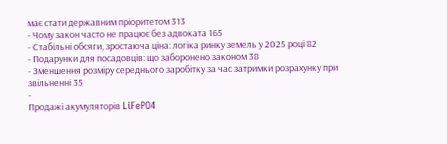має стати державним пріоритетом 313
- Чому закон часто не працює без адвоката 165
- Стабільні обсяги, зростаюча ціна: логіка ринку земель у 2025 році 82
- Подарунки для посадовців: що заборонено законом 38
- Зменшення розміру середнього заробітку за час затримки розрахунку при звільненні 35
-
Продажі акумуляторів LiFePO4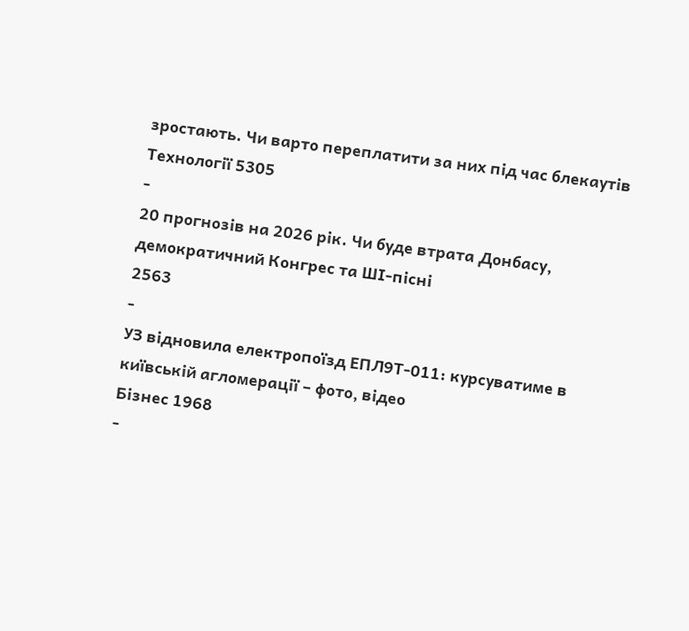зростають. Чи варто переплатити за них під час блекаутів
Технології 5305
-
20 прогнозів на 2026 рік. Чи буде втрата Донбасу, демократичний Конгрес та ШІ-пісні
2563
-
УЗ відновила електропоїзд ЕПЛ9Т-011: курсуватиме в київській агломерації – фото, відео
Бізнес 1968
-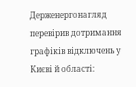Держенергонагляд перевірив дотримання графіків відключень у Києві й області: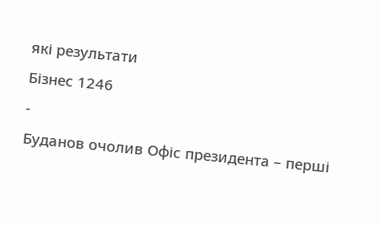які результати
Бізнес 1246
-
Буданов очолив Офіс президента – перші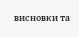висновки та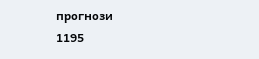прогнози
1195